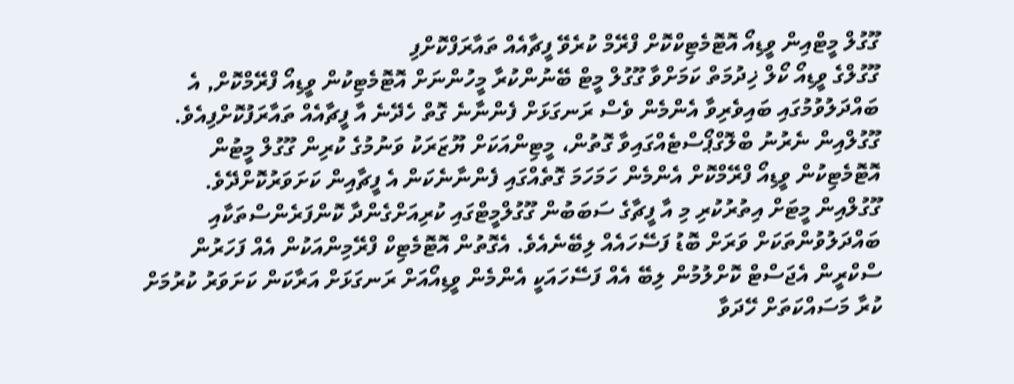ގޫގުލް މީޓްއިން ވީޑިއޯ އޮޓޮމެޓިކްކޮށް ފްރޭމް ކުރެވޭ ފީޗާއެއް ތައާރަފްކޮށްފި
ގޫގުލްގެ ވީޑިއޯ ކޯލް ޚިދުމަތް ކަމަށްވާ ގޫގުލް މީޓް ބޭނުންކުރާ މީހުންނަށް އޮޓޮމެޓިކުން ވީޑިއޯ ފްރޭމްކޮށް, އެ ބައްދަލުވުމުގައި ބައިވެރިވާ އެންމެން ވެސް ރަނގަޅަށް ފެންނާނެ ގޮތް ހެދޭނެ އާ ފީޗާއެއް ތައާރަފުކޮށްފިއެވެ.
ގޫގުލްއިން ނެރުނު ބްލޮގްޕޯސްޓެއްގައިވާ ގޮތުން، މީޓިންއަކަށް ޔޫޒަރަކު ވަނުމުގެ ކުރިން ގޫގުލް މީޓުން އޮޓޮމެޓިކުން ވީޑިއޯ ފްރޭމްކޮށް އެންމެން ހަމަހަމަ ގޮތެއްގައި ފެންނާނެކަން އެ ފީޗާއިން ކަށަވަރުކޮށްދޭވެ.
ގޫގުލްއިން މީޓަށް އިތުރުކުރި މި އާ ފީޗާގެ ސަބަބުން ގޫގުލްމީޓްގައި ކުރިއަށްގެންދާ ކޮންފަރެންސްތަކާއި ބައްދަލުވުންތަކަށް ވަރަށް ބޮޑު ފަސޭހައެއް ލިބޭނެއެވެ. އެގޮތުން އޮޓޮމެޓިކް ފްރޭމިންއަކުން އެއް ފަހަރުން ސްކްރީން އެޖަސްޓް ކޮށްލުމުން ލިބޭ އެއް ފަސޭހައަކީ އެންމެން ވީޑިއޯއަށް ރަނގަޅަށް އަރާކަން ކަށަވަރު ކުރުމަށް ކުރާ މަސައްކަތަށް ހޭދަވާ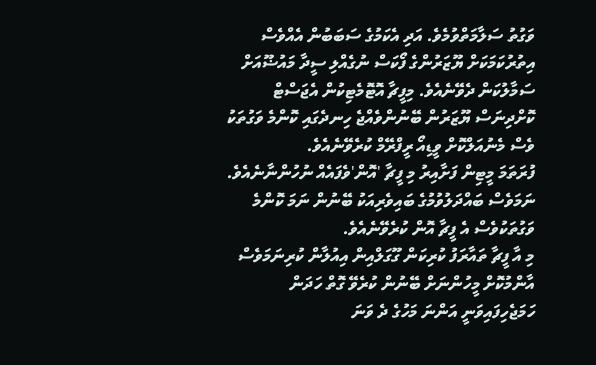ވަގުތު ސަލާމަތްވުމެވެ. އަދި އެކަމުގެ ސަބަބުން އެއްވެސް އިތުރުކަމަކަށް ޔޫޒަރުންގެ ފޯކަސް ނުގެއްލި ސީދާ މައުޟޫއަށް ސަމާލުކަން ދެވޭނެއެވެ. މިފީޗާ އޮޓޮމެޓިކުން އެޖަސްޓް ކޮށްދިނަސް ޔޫޒަރުން ބޭނުންވެއްޖެ ހިނދެގައި ކޮންމެ ވަގުތަކު ވެސް މެނުއަލްކޮށް ވީޑިއޯ ރީފްރޭމް ކުރެވޭނެއެވެ.
ފުރަތަމަ މީޓިން ފަށާއިރު މި ފީޗާ 'އޮން'ވެފައެއް ނުހުންނާނެއެވެ. ނަމަވެސް ބައްދަލުވުމުގެ ބައިވެރިއަކު ބޭނުން ނަމަ ކޮންމެ ވަގުތަކުވެސް އެ ފީޗާ އޮން ކުރެވޭނެއެވެ.
މި އާ ފީޗާ ތައާރަފު ކުރިކަން ގޫގަލްއިން އިއުލާން ކުރިނަމަވެސް އާންމުކޮށް މީހުންނަށް ބޭނުން ކުރެވޭ ގޮތް ހަދަން ހަމަޖެހިފައިވަނީ އަންނަ މަހުގެ ދެ ވަނަ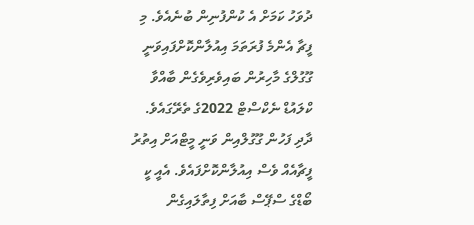ދުވަހު ކަމަށް އެ ކުންފުނިން ބުނެއެވެ. މި ފީޗާ އެންމެ ފުރަތަމަ އިއުލާންކޮށްފައިވަނީ ގޫގުލްގެ މާހިރުން ބައިވެރިވެގެން ބާއްވާ ކްލައުޑް ނެކްސްޓް 2022ގެ ތެރޭގައެވެ.
ދާދި ފަހުން ގޫގުލްއިން ވަނީ މީޓްއަށް އިތުރު ފީޗާއެއް ވެސް އިއުލާންކޮށްފައެވެ. އެއީ ކީ ބޯޑްގެ ސްޕޭސް ބާއަށް ފިތާލައިގެން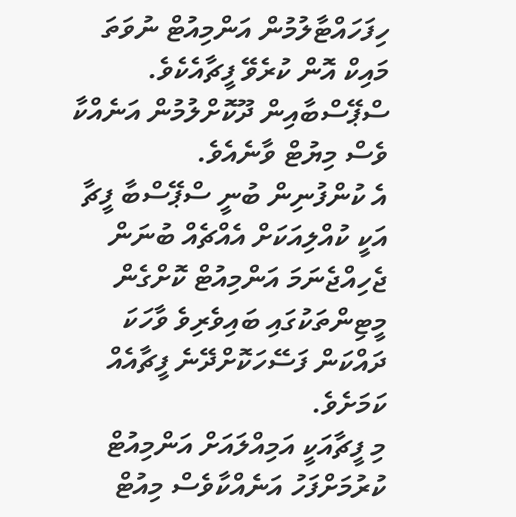ހިފަހައްޓާލުމުން އަންމިއުޓް ނުވަތަ މައިކް އޮން ކުރެވޭ ފީޗާއެކެވެ. ސްޕޭސްބާއިން ދޫކޮށްލުމުން އަނެއްކާ ވެސް މިޔުޓް ވާނެއެވެ.
އެ ކުންފުނިން ބުނީ ސްޕޭސްބާ ފީޗާ އަކީ ކުއްލިއަކަށް އެއްޗެއް ބުނަން ޖެހިއްޖެނަމަ އަންމިއުޓް ކޮށްގެން މީޓިންތަކުގައި ބައިވެރިވެ ވާހަކަ ދައްކަން ފަސޭހަކޮށްދޭނެ ފީޗާއެއް ކަމަށެވެ.
މި ފީޗާއަކީ އަމިއްލައަށް އަންމިއުޓް ކުރުމަށްފަހު އަނެއްކާވެސް މިއުޓް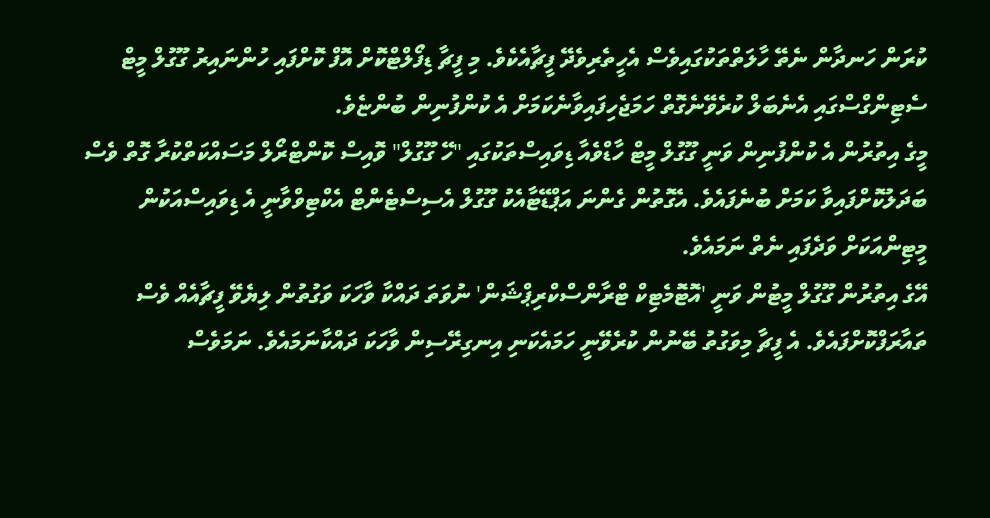ކުރަން ހަނދާން ނެތޭ ހާލަތްތަކުގައިވެސް އެހީތެރިވެދޭ ފީޗާއެކެވެ. މި ފީޗާ ޑިފޯލްޓްކޮށް އޮފް ކޮށްފައި ހުންނައިރު ގޫގުލް މީޓް ސެޓިންގްސްގައި އެނެބަލް ކުރެވޭނެގޮތް ހަމަޖެހިފައިވާނެކަމަށް އެ ކުންފުނިން ބުންޏެވެ.
މީގެ އިތުރުން އެ ކުންފުނިން ވަނީ ގޫގުލް މީޓް ހާޑްވެއާ ޑިވައިސްތަކުގައި "ހޭ ގޫގުލް" ވޮއިސް ކޮންޓްރޯލް މަސައްކަތްކުރާ ގޮތް ވެސް ބަދަލުކޮށްފައިވާ ކަމަށް ބުނެފައެވެ. އެގޮތުން ގެންނަ އަޕްޑޭޓާއެކު ގޫގުލް އެސިސްޓެންޓް އެކްޓިވްވާނީ އެ ޑިވައިސްއަކުން މީޓިންއަކަށް ވަދެފައި ނެތް ނަމައެވެ.
އޭގެ އިތުރުން ގޫގުލް މީޓުން ވަނީ 'އޮޓޮމެޓިކް ޓްރާންސްކްރިޕްޝަން' ނުވަތަ ދައްކާ ވާހަކަ ވަގުތުން ލިޔެވޭ ފީޗާއެއް ވެސް ތައާރަފްކޮށްފައެވެ. އެ ފީޗާ މިވަގުތު ބޭނުން ކުރެވޭނީ ހަމައެކަނި އިނގިރޭސިން ވާހަކަ ދައްކާނަމައެވެ. ނަމަވެސް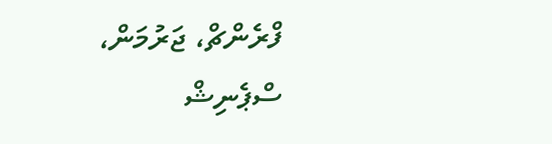ފްރެންޗް، ޖަރުމަން، ސްޕެނިޝް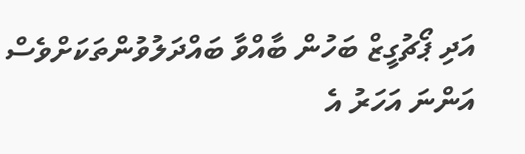އަދި ޕޯޗުގީޒް ބަހުން ބާއްވާ ބައްދަލުވުންތަކަށްވެސް އަންނަ އަހަރު އެ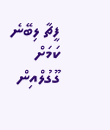ފީޗާ ލިބޭނެ ކަމަށް ގޫގުލްއިން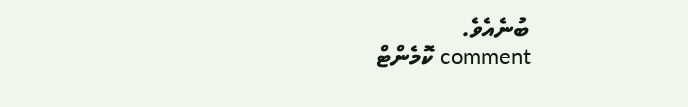ބުނެއެވެ.
comment ކޮމެންޓް